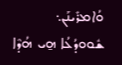ܘܳܐܡܪܺܝܢܰܢ܆ ܫܽܘܘܕܳܥܳܐ ܗ̱ܝ ܗܳܕܶܐ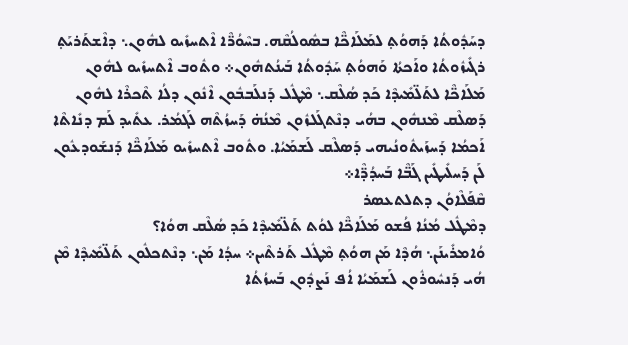ܕܚܰܕܽܘܬܳܐ ܕܰܗܘܳܬ̥ ܠܡܰܠܰܐܟ̈ܶܐ ܒܣܽܘܠܳܩܶܗ. ܒܚܶܘܳܪ̈ܶܐ ܐܶܬܚܙܺܝܘ ܠܗܽܘܢ܆ ܕܐܶܫܬܰܪܝܰܬ̥ ܪܓܺܝܙܽܘܬܳܐ ܘܐܰܟܬܳܐ ܘܰܗܘܳܬ̥ ܚܰܕܽܘܬܳܐ ܒܰܝܢܳܬܗܽܘܢ܀ ܘܬܽܘܒ ܐܶܬܚܙܺܝܘ ܠܗܽܘܢ ܡܰܠܰܐܟ̈ܶܐ ܠܬܰܠ̈ܡܺܝܕܶܐ ܟܰܕ ܣܳܠܶܩ܆ ܡܶܛܽܠ ܕܰܢܠܰܒܒܽܘܢ ܐܶܢܽܘܢ ܕܠܳܐ ܬܶܟܪܶܐ ܠܗܽܘܢ ܕܰܣܠܶܩ ܡܶܢܗܽܘܢ ܒܗܳܝ ܕܢܶܬܓܰܠܙܽܘܢ ܡܶܢܳܗ̇ ܕܰܚܙܳܬܶܗ ܠܰܓܡܳܪ. ܥܬܺܝܕ ܠܰܡ ܕܢܺܐܬܶܐ ܐܰܟܡܳܐ ܕܰܚܙܰܝܬܽܘܢܳܝܗܝ ܕܰܣܠܶܩ ܠܰܫܡܰܝܳܐ. ܘܬܽܘܒ ܐܶܬܚܙܺܝܘ ܡܰܠܰܐܟ̈ܶܐ ܕܰܢܫܰܘܕܥܽܘܢ ܠܰܢ ܕܰܚܠܺܝܛܺܝܢ ܓܰܒ̈ܶܐ ܒܰܚܕܳܕ̈ܶܐ܀
ܩܶܦܰܠܶܐܘܳܢ ܕܬܠܬܥܣܪ
ܕܡܶܛܽܠ ܡܳܢܳܐ ܦܳܫܘ ܡܰܠܰܐܟ̈ܶܐ ܠܘܳܬ ܬܰܠ̈ܡܺܝܕܶܐ ܟܰܕ ܣܳܠܶܩ ܗܘܳܐ؟
ܘܳܐܡܪܺܝܢܰܢ܆ ܗܳܕܶܐ ܡܰܢ ܗܘܳܬ̥ ܡܶܛܽܠ ܬܰܪܬܶܝܢ܀ ܚܕܳܐ ܡܰܢ܆ ܕܢܶܬܟܠܽܘܢ ܬܰܠ̈ܡܺܝܕܶܐ ܡܶܢ ܗܳܝ ܕܰܢܚܽܘܪܽܘܢ ܠܰܫܡܰܝܳܐ ܐܳܦ ܢܰܨܕܽܘܢ ܒܰܚܙܳܬܳܐ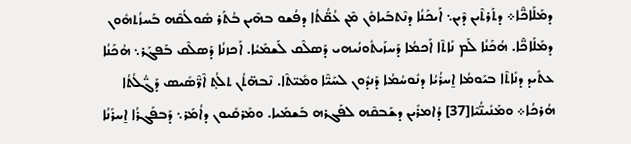ܕܡܰܠܰܐܟ̈ܶܐ܀ ܕܬܰܪܬܶܝܢ ܕܶܝܢ܆ ܐܰܝܟܰܢܳܐ ܕܢܶܬܒܰܝܐܘܽܢ ܡܶܢ ܥܳܩ̈ܳܬܳܐ ܕܦܳܫܘ ܒܗܶܝܢ ܒܳܬܰܪ ܣܽܘܠܳܩܶܗ ܒܰܚܙܳܬܗܽܘܢ ܕܡܰܠܰܐܟ̈ܶܐ. ܗܳܟܰܢܳܐ ܠܰܡ ܢܺܐܬܶܐ ܐܰܟܡܳܐ ܕܰܚܙܰܝܬܽܘܢܳܝܗܝ ܕܰܣܠܶܩ ܠܰܫܡܰܝܳܐ. ܐܰܟܙܢܳܐ ܕܰܣܠܶܩ ܒܰܦܓܰܪ܆ ܗܳܟܰܢܳܐ ܥܬܺܝܕ ܕܢܺܐܬܶܐ ܒܝܰܘܡܳܐ ܐ̱ܚܪܳܝܳܐ ܕܢܽܘܚܳܡܳܐ ܕܰܢܕܽܘܢ ܠܚܰܝ̈ܶܐ ܘܡܺܝ̈ܬܶܐ. ܢܶܒܗ̈ܬܳܢ ܬܠܳܬ̥ ܐܶܪ̈ܶܣܺܝܣ ܕܰܓ̈ܳܠܳܬܳܐ ܗܳܪܟܳܐ܀ ܘܡܰܢܺܝܢ̈ܳܝܶܐ[37] ܕܳܐܡܪܺܝܢ ܕܫܰܒܩܶܗ ܠܦܰܓܪܗ ܒܰܫܡܰܝܐ. ܘܡܰܪܩܺܝܘܢ ܕܐܳܡܰܪ܆ ܕܰܒܦܰܓܪܳܐ ܐ̱ܚܪܺܢܳܐ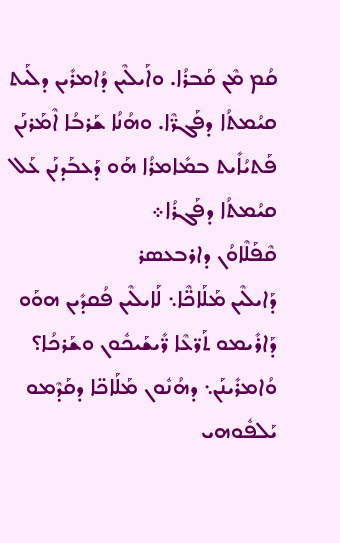ܩܳܡ ܡܶܢ ܩܰܒܪܳܐ. ܘܐܰܝܠܶܝܢ ܕܳܐܡܪܺܝܢ ܕܠܰܝܬ ܩܝܳܡܬܳܐ ܕܦܰܓܪ̈ܶܐ. ܘܗܳܢܳܐ ܫܰܪܒܳܐ ܐܶܡܰܪܢܰܢ ܦܰܬܝܳܐܺܝܬ ܒܡܺܐܡܪܳܐ ܗܰܘ ܕܰܥܒܰܕܢܰܢ ܥܰܠ ܩܝܳܡܬܳܐ ܕܦܰܓܪܳܐ܀
ܩܶܦܰܠܶܐܘܳܢ ܕܐܪܒܥܣܪ
ܕܰܐܝܠܶܝܢ ܡܰܠܰܐܟ̈ܶܐ܆ ܠܰܐܝܠܶܝܢ ܦܳܩܕܺܝܢ ܗܘܰܘ ܕܰܐܪܺܝܡܘ ܬܰܪ̈ܥܶܐ ܪ̈ܺܝܫܰܝܟܽܘܢ ܘܫܰܪܟܳܐ؟
ܘܳܐܡܪܺܝܢܰܢ܆ ܕܗܳܢܽܘܢ ܡܰܠܰܐܟ̈ܐ ܕܩܰܕܶܡܘ ܝܰܠܦܽܘܗܝ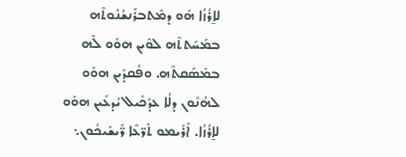ܠܐ̱ܪܳܙܳܐ ܗܰܘ ܕܡܶܬܒܪܰܢܫܳܢܽܘܬܶܗ ܒܡܰܚܰܬܬܶܗ ܠܘܶܝܢ ܗܘܰܘ ܠܶܗ ܒܡܰܣܰܩܬܶܗ. ܘܦܳܩܕܺܝܢ ܗܘܰܘ ܠܗܳܢܽܘܢ ܕܠܳܐ ܥܕܰܟܺܝܠ ܝܳܕܥܺܝܢ ܗܘܰܘ ܠܐ̱ܪܳܙܳܐ. ܐܰܪܺܝܡܘ ܬܰܪ̈ܥܶܐ ܪ̈ܺܝܫܰܝܟܽܘܢ܆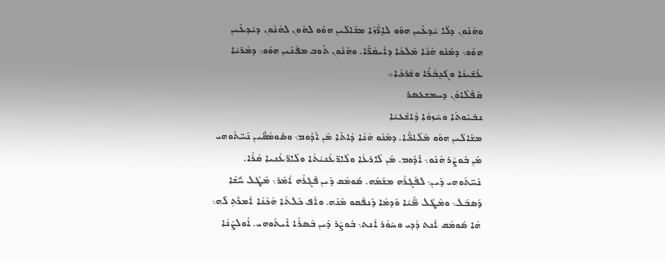ܘܗܳܢܽܘܢ ܕܠܳܐ ܝܳܕܥܺܝܢ ܗܘܰܘ ܠܐ̱ܪ̈ܳܙܶܐ ܡܫܰܐܠܺܝܢ ܗܘܰܘ ܠܗܽܘܢ ܠܗܳܢܽܘܢ ܕܝܳܕܥܺܝܢ ܗܘܰܘ܆ ܕܡܰܢܽܘ ܗܳܢܳܐ ܡܰܠܟܳܐ ܕܐܺܝܩܳܪ̈ܶܐ. ܘܗܶܢܽܘܢ ܬܽܘܒ ܡܦܰܢܶܝܢ ܗܘܰܘ܆ ܕܡܳܪܝܳܐ ܥܰܫܺܝܢܳܐ ܘܓܰܢ̱ܒܳܪܳܐ ܘܫܰܪܟܳܐ܀
ܩܶܦܰܠܶܐܘܳܢ ܕܚܡܫܥܣܪ
ܢܒܺܝܽܘܬܳܐ ܘܚܶܙܘܳܐ ܕܶܐܫܰܥܝܳܐ
ܡܫܰܐܠܺܝܢ ܗܘܰܘ ܡܰܠܰܐܟ̈ܶܐ. ܕܡܰܢܽܘ ܗܳܢܳܐ ܕܳܐܬܶܐ ܡܶܢ ܐܰܕܽܘܡ܆ ܘܣܽܘܡܳܩ̈ܺܝܢ ܢܰܚ̈ܬܰܘܗܝ ܡܶܢ ܒܽܘܨܳܪ ܗܳܢܰܘ܆ ܐܰܕܽܘܡ. ܡܰܢ ܠܰܐܪܥܳܐ ܘܠܰܐܪ̈ܥܳܢܝܳܬܳܐ ܘܠܰܐܪ̈ܥܳܢܝܐ ܩܳܪܶܐ. ܢܰܚ̈ܬܰܘܗܝ ܕܶܝܢ܆ ܠܦܰܓܪܶܗ ܡܫܰܡܰܗ. ܣܽܘܡܳܩ ܕܶܝܢ ܦܰܓܪܶܗ ܐܳܡܰܪ܆ ܡܶܛܽܠ ܚ̈ܰܫܶܐ ܕܰܣܒܰܠ܆ ܘܡܶܛܽܠ ܡ̈ܰܝܳܐ ܘܰܕܡܳܐ ܕܰܢܦܰܩܘ ܡܶܢܶܗ. ܘܐܳܦ ܟܰܠܬܳܐ ܗܳܟܰܢܳܐ ܐܶܡܪܰܬ̥ ܠܶܗ܆ ܗܳܐ ܣܽܘܡܳܩ ܐܰܢܬ ܕܳܕܝ ܘܚܶܘܳܪ ܐܰܢܬ܆ ܒܽܘܨܳܪ ܕܶܝܢ ܒܶܣܪܳܐ ܐܺܝܬܰܘܗܝ. ܐܽܘܠܨܳܢܳܐ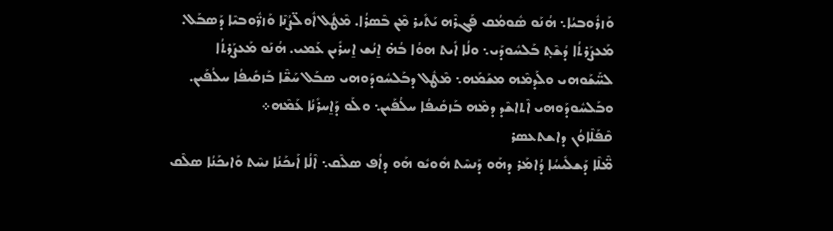ܘܰܙܪܽܘܒܝܳܐ܆ ܗܳܢܰܘ ܣܽܘܡܳܩ ܦܰܓܪܶܗ ܝܰܬܺܝܪ ܡܶܢ ܒܶܣܪܳܐ. ܡܶܛܽܠ ܐܽܘܠ̈ܨܳܢܶܐ ܘܰܙܪ̈ܽܘܒܝܶܐ ܕܰܣܒܰܠ. ܡܰܥܨܰܪܬܳܐ ܕܳܫܶܬ̥ ܒܰܠܚܽܘܕܰܝ܆ ܘܠܳܐ ܐܺܝܬ ܗܘܳܐ ܒܳܗ̇ ܐ̱ܢܳܫ ܐ̱ܚܪܺܝܢ ܥܰܡܝ. ܗܳܢܰܘ ܡܰܥܨܰܪܬܳܐ ܠܚ̈ܰܫܰܘܗܝ ܘܠܰܕܡܶܗ ܡܫܰܡܰܗ܆ ܡܶܛܽܠ ܕܒܰܠܚܽܘܕܰܘܗܝ ܣܒܰܠ ܚܰܫ̈ܶܐ ܒܰܙܩܺܝܦܳܐ ܚܠܳܦܰܝܢ. ܘܒܰܠܚܽܘܕܰܘܗܝ ܐܶܬܐܫܶܕ ܕܡܶܗ ܒܰܙܩܺܝܦܳܐ ܚܠܳܦܰܝܢ܆ ܘܠܰܘ ܕܰܐ̱ܚܪܺܢܳܐ ܥܰܡܶܗ܀
ܩܶܦܰܠܶܐܘܳܢ ܕܐܫܬܥܣܪ
ܡ̈ܶܠܶܐ ܕܰܫܠܺܝܚܳܐ ܕܳܐܡܰܪ ܕܗܰܘ ܕܰܢܚܶܬ ܗܽܘܝܽܘ ܗܰܘ ܕܐܳܦ ܣܠܶܩ܆ ܐܶܠܳܐ ܐܰܝܟܰܢܳܐ ܢܚܶܬ ܘܰܐܝܟܰܢܳܐ ܣܠܶܩ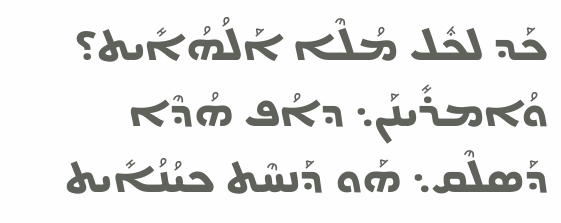ܟܰܕ ܠܟܽܠ ܡܳܠܶܐ ܐܰܠܳܗܳܐܺܝܬ؟
ܘܳܐܡܪܺܝܢܰܢ܆ ܕܐܳܦ ܗܳܕܶܐ ܕܰܣܠܶܩ܆ ܗܰܘ ܕܰܢܚܶܬ ܟܝܳܢܳܐܺܝܬ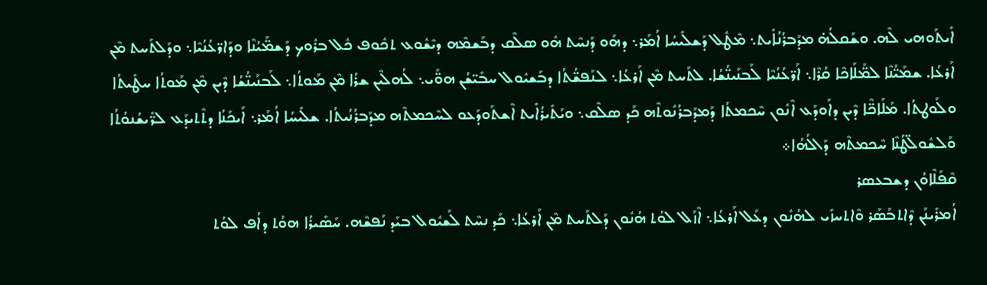ܐܺܝܬܰܘܗܝ ܠܶܗ. ܘܫܰܩܠܳܗ̇ ܡܕܰܒܪܳܢܳܐܺܝܬ܆ ܡܶܛܽܠ ܕܰܫܠܺܝܚܳܐ ܐܳܡܰܪ܆ ܕܗܰܘ ܕܰܢܚܶܬ ܗܽܘ ܣܠܶܩ ܕܒܰܫܡܶܗ ܕܝܶܫܽܘܥ ܬܟܽܘܦ ܟܽܠ ܒܪܽܘܟ ܕܰܫܡ̈ܰܝܳܢܶܐ ܘܕܰܐܪ̈ܥܳܢܳܝܶܐ܆ ܘܕܰܠܬܰܚܬ ܡܶܢ ܐܰܪܥܳܐ. ܫܡܰܝ̈ܳܢܶܐ ܠܡ̈ܰܠܰܐܟܶܐ ܩܳܪܶܐ܆ ܐܰܪ̈ܥܳܢܳܝܶܐ ܠܰܒܢܰܝܢ̈ܳܫܳܐ. ܠܬܰܚܬ ܡܶܢ ܐܰܪܥܳܐ܆ ܠܢܰܦܫ̈ܳܬܳܐ ܕܒܰܫܝܽܘܠ ܚܒܺܝ̈ܫܳܢ ܗܘ̈ܰܝ܆ ܠܳܗܠܶܝܢ ܫܪܳܐ ܡܶܢ ܡܰܘܬܳܐ܆ ܠܰܒܢܰܝܢ̈ܳܫܳܐ ܕܶܝܢ ܡܶܢ ܡܰܘܬܳܐ ܚܛܺܝܬܳܐ ܘܠܰܘܛܬܳܐ. ܡܰܠܰܐܟ̈ܶܐ ܕܶܝܢ ܕܐܰܘܕܰܥ ܐܶܢܽܘܢ ܚܶܟܡܬܳܐ ܕܰܡܕܰܒܪܳܢܽܘܬܶܗ ܟܰܕ ܣܠܶܩ܆ ܘܝܰܬܺܝܪܳܐܺܝܬ ܐܶܫܬܰܘܕܰܥܘ ܠܚܶܟܡܬܶܗ ܡܕܰܒܪܳܢܳܝܬܳܐ. ܫܠܺܝܚܳܐ ܐܳܡܰܪ܆ ܐܰܝܟܰܢܳܐ ܕܬܶܬܝܕܰܥ ܠܪ̈ܺܝܫܳܢܘܳܬܳܐ ܘܰܠܫܽܘܠ̈ܛܳܢܶܐ ܚܶܟܡܬܶܗ ܕܰܐܠܳܗܳܐ܀
ܩܶܦܰܠܶܐܘܳܢ ܕܫܒܥܣܪ
ܐܳܡܪܺܝܢܰܢ ܕܶܐܬܒܰܣܰܪ ܘܶܐܬܚܙܺܝ ܠܗܳܢܽܘܢ ܕܥܰܠ ܐܰܪܥܳܐ܆ ܐܶܙܰܠ ܠܘܳܬ ܗܳܢܽܘܢ ܕܰܠܬܰܚܬ ܡܶܢ ܐܰܪܥܳܐ܆ ܟܰܕ ܢܚܶܬ ܠܰܫܝܽܘܠ ܒܝܰܕ ܢܰܦܫܶܗ. ܚܰܣܺܝܪܳܐ ܗܘܳܬ ܕܐܳܦ ܠܘܳܬ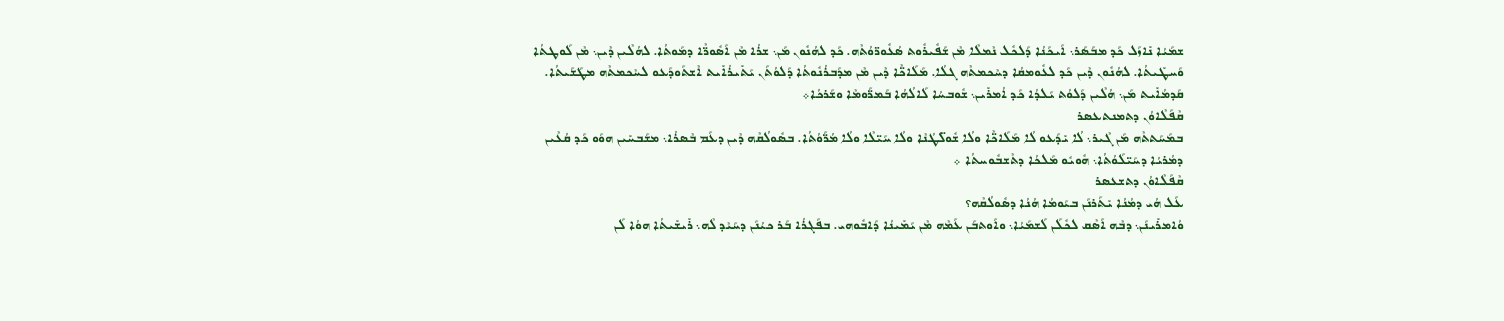ܫܡܰܝܳܐ ܢܺܐܙܰܠ ܟܰܕ ܡܒܰܣܰܪ܆ ܐܰܝܟܰܢܳܐ ܕܰܠܟܽܠ ܢܶܡܠܶܐ ܡܶܢ ܫܰܦܽܝܪܽܘܬ ܣܳܥܽܘܪ̈ܘܳܬܶܗ. ܟܰܕ ܠܗܳܢܽܘܢ ܡܰܢ܆ ܫܪܳܐ ܡܶܢ ܐܰܣܽܘܪ̈ܶܐ ܕܡܰܘܬܳܐ. ܠܗܳܠܶܝܢ ܕܶܝܢ܆ ܡܶܢ ܠܰܘܛܬܳܐ ܘܰܚܛܺܝܬܳܐ. ܠܗܳܢܽܘܢ ܕܶܝܢ ܟܰܕ ܠܥܽܘܡܩܳܐ ܕܚܶܟܡܬܶܗ ܓܠܳܐ. ܡܰܠܰܐܟ̈ܶܐ ܕܶܝܢ ܡܶܢ ܡܕܰܒܪܳܢܽܘܬܳܐ ܕܰܠܘܳܬܰܢ ܝܰܬܺܝܪܳܐܺܝܬ ܐܶܫܬܰܘܕܰܥܘ ܠܚܶܟܡܬܶܗ ܡܛܰܫܰܝܬܳܐ. ܩܰܕܡܳܐܺܝܬ ܡܰܢ܆ ܗܳܠܶܝܢ ܕܰܠܘܳܬ ܝܰܠܕܳܐ ܟܰܕ ܐܳܡܪܺܝܢ܆ ܫܽܘܒܚܳܐ ܠܰܐܠܳܗܳܐ ܒܰܡܪ̈ܰܘܡܶܐ ܘܫܰܪܟܳܐ܀
ܩܶܦܰܠܶܐܘܳܢ ܕܬܡܢܬܥܣܪ
ܒܡܰܚܰܬܬܶܗ ܡܰܢ ܓܶܝܪ܆ ܠܳܐ ܝܺܕܰܥܘ ܠܳܐ ܡܰܠܰܐܟ̈ܶܐ ܘܠܳܐ ܫܽܘܠ̈ܛܳܢܶܐ ܘܠܳܐ ܚܰܝ̈ܠܶܐ ܘܠܳܐ ܡܳܪ̈ܰܘܳܬܳܐ. ܒܣܽܘܠܳܩܶܗ ܕܶܝܢ ܕܥܰܡ ܒܶܣܪܳܐ܆ ܡܫܰܒܚܺܝܢ ܗܘܰܘ ܟܰܕ ܩܳܥܶܝܢ ܕܡܳܪܝܳܐ ܕܚܰܝ̈ܠܰܘܳܬܳܐ܆ ܗܽܘܝܽܘ ܡܰܠܟܳܐ ܕܬܶܫܒܽܘܚܬܳܐ ܀
ܩܶܦܰܠܶܐܘܳܢ ܕܬܫܥܣܪ
ܥܰܠ ܗܳܝ ܕܡܳܢܳܐ ܝܺܬܰܪܢܰܢ ܒܝܰܘܡܳܐ ܗܳܢܳܐ ܕܣܽܘܠܳܩܶܗ؟
ܘܳܐܡܪܺܝܢܰܢ܆ ܕܒܶܗ ܐܰܤܶܩ ܠܟܽܠܰܢ ܠܰܫܡܰܝܳܐ܆ ܘܐܰܘܬܒܰܢ ܥܰܡܶܗ ܡܶܢ ܝܰܡܺܝܢܳܐ ܕܰܐܒܽܘܗܝ. ܒܦܰܓܪܳܐ ܒܰܪ ܟܝܳܢܰܢ ܕܚܰܝܶܕ ܠܶܗ܆ ܪܺܝܫܺܝܬܳܐ ܗܘܳܐ ܠܰܢ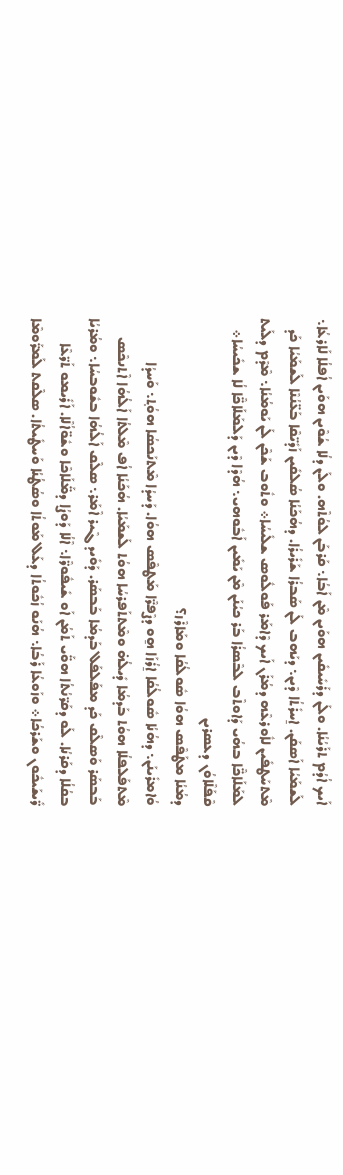ܐܰܝܟ ܐܳܕܳܡ ܬܪܰܝܳܢܳܐ. ܘܠܰܢ ܕܪܰܚܺܝܩܺܝܢ ܗܘܰܝܢ ܡܶܢ ܐܰܒܳܐ܆ ܩܰܪܒܰܢ ܠܘܳܬܶܗ. ܘܠܰܢ ܕܠܳܐ ܫܳܘܶܝܢ ܗܘܰܝܢ ܐܳܦܠܳܐ ܠܰܐܪܥܳܐ܆ ܠܰܫܡܰܝܳܐ ܐܰܣܩܰܢ. ܐ̱ܚܪܺܬܳܐ ܕܶܝܢ܆ ܕܝܰܗܒ ܠܰܢ ܤܰܒܪܳܐ ܫܰܪܺܝܪܳܐ. ܕܗܳܟܰܢܳܐ ܣܳܠܩܺܝܢ ܙܰܕܺܝ̈ܩܶܐ ܒܰܥ̈ܢܳܢܶܐ ܠܰܫܡܰܝܳܐ ܟܰܕ ܡܶܬܚܰܛܦܺܝܢ ܠܐܽܘܪܥܶܗ ܕܡܳܪܰܢ ܐܰܝܟ ܕܶܐܡܰܪ ܦܰܘܠܽܘܣ ܫܠܺܝܚܳܐ܀ ܘܬܽܘܒ ܫܰܟܶܢ ܠܰܢ ܝܰܘܡܳܢܳܐ܆ ܡܶܕܶܡ ܕܠܰܝܬ ܠܡܰܠܰܐܟ̈ܶܐ ܒܗܳܝ ܕܰܐܘܬܶܒ ܠܒܶܣܪܳܐ ܒܰܪ ܟܝܳܢܰܢ ܡܶܢ ܝܰܡܺܝܢ ܐܰܒܽܘܗܝ܆ ܗܳܕܶܐ ܕܶܝܢ ܕܰܠܡܰܠܰܐܟ̈ܶܐ ܠܳܐ ܫܟܺܝܚܳܐ܀
ܩܶܦܰܠܶܐܘܳܢ ܕܥܣܪܝܢ
ܕܡܳܢܳܐ ܡܛܰܦܶܣ ܗܘܳܐ ܣܽܘܠܳܩܳܐ ܘܡܰܐܪܶܙ؟
ܘܳܐܡܪܺܝܢܰܢ܆ ܕܗܳܢܳܐ ܣܽܘܠܳܩܳܐ ܐ̱ܪܳܙܰܐ ܗ̱ܘ ܕܨܶܦܪ̈ܶܐ ܡܰܛܦܶܣ ܗܘܳܐ. ܕܰܚܕܳܐ ܡܶܬܢܰܟܣܳܐ ܗܘܳܬ̥܆ ܘܰܚܕܳܐ ܡܶܬܦܰܠܦܠܳܐ ܗܘܳܬ ܒܰܕܡܳܐ ܕܺܝܠܳܗ̇ ܘܡܶܬܬܰܦܪܚܳܐ ܗܘܳܬ ܠܰܫܡܰܝܳܐ. ܗܳܟܰܢܳܐ ܐܳܦ ܡܶܠܬܳܐ ܐܰܠܳܗܳܐ ܐܶܬܢܟܶܣ ܒܰܒܣܰܪ ܘܰܣܠܶܩ ܟܰܕ ܡܦܰܠܦܰܠ ܒܰܕܡܳܐ ܒܰܒܣܰܪ. ܕܰܘܺܝܕ ܓܶܝܪ ܐܶܡܰܪ܆ ܣܠܶܩ ܐܰܠܳܗܳܐ ܒܫܽܘܒܚܳܐ܆ ܘܡܳܪܝܳܐ ܒܩܳܠܳܐ ܕܩܰܪܢܳܐ. ܠܰܘ ܕܩܰܪ̈ܢܳܬܳܐ ܗܘ̈ܰܝ ܬܰܡܳܢ ܐܰܘ ܫܺܝܦܽܘܪ̈ܶܐ܆ ܐܶܠܳܐ ܕܰܘܨܳܐ ܕܡ̈ܰܠܰܐܟܶܐ ܘܫܽܘ̈ܐܳܠܶܐ. ܐܰܪܺܝܡܘ ܬܰܪ̈ܥܶܐ ܪ̈ܺܝܫܰܝܟܽܘܢ ܘܫܰܪܟܳܐ܀ ܘܙܰܘܥܳܐ ܪܰܒܳܐ܆ ܗܳܢܰܘ ܙܳܟܽܘܬܳܐ ܕܥܰܠ ܡܰܘܬܳܐ ܘܣܳܛܳܢܳܐ ܘܰܚܛܺܝܬܳܐ. ܣܠܶܩܬ ܠܰܡܪ̈ܰܘܡܶܐ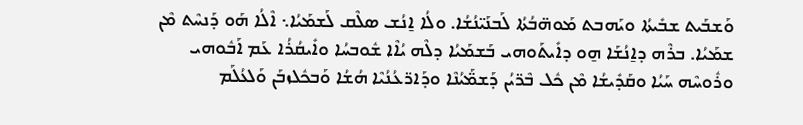ܘܰܫܒܰܝܬ ܫܒܺܝܬܳܐ ܘܝܰܗܒܬ ܡܰܘܗ̈ܒܳܬܳܐ ܠܰܒܢܰܝ̈ܢܳܫܳܐ. ܘܠܳܐ ܐ̱ܢܳܫ ܣܠܶܩ ܠܰܫܡܰܝܳܐ܆ ܐܶܠܳܐ ܗܰܘ ܕܰܢܚܶܬ ܡܶܢ ܫܡܰܝܳܐ. ܒܪܶܗ ܕܐ̱ܢܳܫܰܐ ܗ̱ܘ ܕܐܺܝܬܰܘܗܝ ܒܰܫܡܰܝܳܐ ܕܠܶܗ ܝܳܐܶܐ ܫܽܘܒܚܳܐ ܘܐܺܝܩܳܪܳܐ ܥܰܡ ܐܰܒܽܘܗܝ ܘܪܽܘܚܶܗ ܚܰܝܳܐ ܘܩܰܕܺܝܫܳܐ ܡܶܢ ܟܽܠ ܒܶܪ̈ܝܳܢ ܕܰܫܡ̈ܰܝܳܢܶܐ ܘܕܰܐܪ̈ܥܳܢܳܝܶܐ ܗܳܫܳܐ ܘܰܒܟܽܠܙܒܰܢ ܘܰܠܥܳܠܰܡ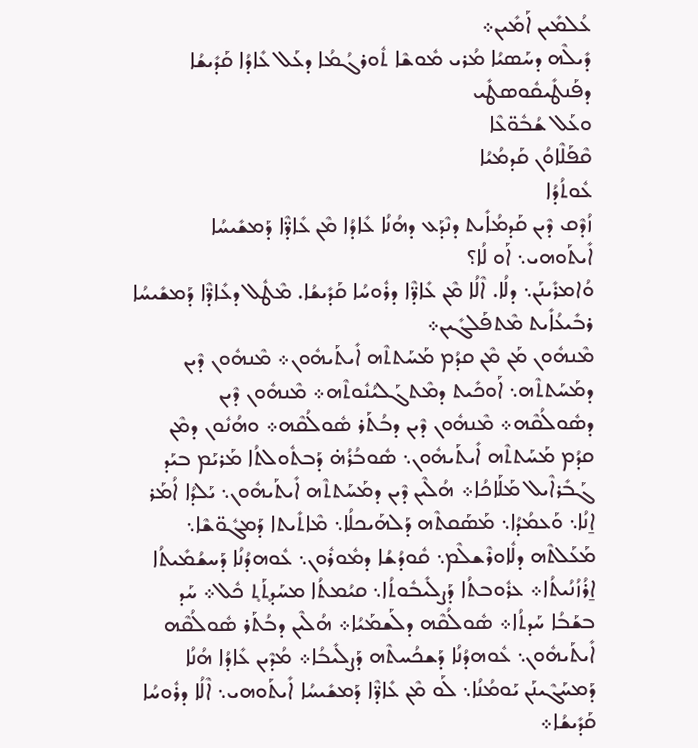ܥܳܠܡܺܝܢ ܐܰܡܺܝܢ܀
ܕܺܝܠܶܗ ܕܚܰܣܝܳܐ ܡܳܪܝ ܡܽܘܫܶܐ ܬܽܘܪܓܳܡܳܐ ܕܥܰܠ ܥܺܐܕܳܐ ܩܰܕܺܝܫܳܐ ܕܦܰܢܛܺܝܩܽܘܣܛܺܝ
ܘܥܰܠ ܫܳܒܽܘ̈ܥܶܐ
ܩܶܦܰܠܶܐܘܳܢ ܩܰܕܡܳܝܳܐ
ܥܽܘܬܳܕܳܐ
ܙܳܕܶܩ ܕܶܝܢ ܩܰܕܡܳܐܺܝܬ ܕܢܶܕܰܥ ܕܗܳܢܳܐ ܥܺܐܕܳܐ ܡܶܢ ܥܺܐܕ̈ܶܐ ܕܰܡܫܺܝܚܳܐ ܐܺܝܬܰܘܗܝ܆ ܐܰܘ ܠܳܐ؟
ܘܳܐܡܪܺܝܢܰܢ܆ ܕܠܳܐ. ܐܶܠܳܐ ܡܶܢ ܥܺܐܕ̈ܶܐ ܕܪܽܘܚܳܐ ܩܰܕܺܝܫܳܐ. ܡܶܛܽܠ ܕܥܺܐܕ̈ܶܐ ܕܰܡܫܺܝܚܳܐ ܪܒܺܝܥܳܐܺܝܬ ܡܶܬܦܰܠܓܺܝܢ܀
ܡܶܢܗܽܘܢ ܡܰܢ ܡܶܢ ܩܕܳܡ ܡܰܚܰܬܬܶܗ ܐܺܝܬܰܝܗܽܘܢ܀ ܡܶܢܗܽܘܢ ܕܶܝܢ ܕܡܰܚܰܬܬܶܗ܆ ܐܰܘܟܺܝܬ ܕܡܶܬܓܰܠܝܳܢܽܘܬܶܗ܀ ܡܶܢܗܽܘܢ ܕܶܝܢ ܕܣܽܘܠܳܩܶܗ܀ ܡܶܢܗܽܘܢ ܕܶܝܢ ܕܒܳܬܰܪ ܣܽܘܠܳܩܶܗ܀ ܘܗܳܢܽܘܢ ܕܡܶܢ ܩܕܳܡ ܡܰܚܰܬܬܶܗ ܐܺܝܬܰܝܗܽܘܢ܆ ܣܽܘܒܳܪܳܗ̇ ܕܰܒܬܽܘܠܬܳܐ ܡܰܪܝܰܡ ܒܝܰܕ ܓܰܒܺܪܐܶܝܠ ܡܰܠܰܐܟܳܐ܀ ܗܳܠܶܝܢ ܕܶܝܢ ܕܡܰܚܰܬܬܶܗ ܐܺܝܬܰܝܗܽܘܢ܆ ܝܰܠܕܳܐ ܐܳܡܰܪ ܐ̱ܢܳܐ܆ ܘܰܥܡܳܕܳܐ܆ ܡܰܣܰܩܬܶܗ ܕܰܠܗܰܝܟܠܳܐ܆ ܡܶܐܬܺܝܬܐ ܕܰܡܓܽܘ̈ܫܶܐ܆ ܡܰܥܰܠܬܶܗ ܕܠܽܐܘܪܶܫܠܶܡ܆ ܩܽܘܕܳܫܳܐ ܕܡܽܘܪܽܘܢ܆ ܥܽܘܗܕܳܢܳܐ ܕܰܚܫܳܡܺܝܬܳܐ ܐ̱ܪܳܙܳܢܳܝܬܳܐ܀ ܥܪܽܘܒܬܳܐ ܕܰܨܠܺܝܒܽܘܬܳܐ܆ ܩܝܳܡܬܳܐ ܡܚܰܕܬ̥ܰܬ̥ ܟܽܠ܀ ܚܰܕ ܒܫܰܒܳܐ ܚܰܕܬܳܐ܀ ܣܽܘܠܳܩܶܗ ܕܠܰܫܡܰܝܳܐ܀ ܗܳܠܶܝܢ ܕܒܳܬܰܪ ܣܽܘܠܳܩܶܗ ܐܺܝܬܰܝܗܽܘܢ܆ ܥܽܘܗܕܳܢܳܐ ܕܰܫܟܳܚܬܶܗ ܕܰܨܠܺܝܒܳܐ܀ ܡܳܕܶܝܢ ܥܺܐܕܳܐ ܗܳܢܳܐ ܕܰܡܚܰܓܶܝܢܰܢ ܝܰܘܡܳܢܳܐ܆ ܠܰܘ ܡܶܢ ܥܺܐܕ̈ܶܐ ܕܰܡܫܺܝܚܳܐ ܐܺܝܬܰܘܗܝ܆ ܐܶܠܳܐ ܕܪܽܘܚܳܐ ܩܰܕܺܝܫܳܐ܀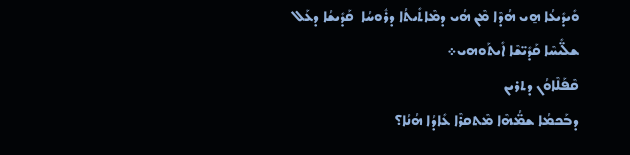ܘܺܝܕܺܝܥܳܐ ܗ̱ܝ ܗܳܕܶܐ ܡܶܢ ܗܳܝ ܕܡܶܐܬܺܝܬܳܐ ܕܪܽܘܚܳܐ  ܩܰܕܺܝܫܳܐ ܕܥܰܠ ܫܠ̈ܺܝܚܶܐ ܩܰܕܺܝ̈ܫܶܐ ܐܺܝܬܰܘܗܝ܀
ܩܶܦܰܠܶܐܘܳܢ ܕܬܪܝܢ
ܕܒܰܟܡܳܐ ܫܡ̈ܳܗܶܐ ܡܶܬܩܪܶܐ ܥܺܐܕܳܐ ܗܳܢܳܐ؟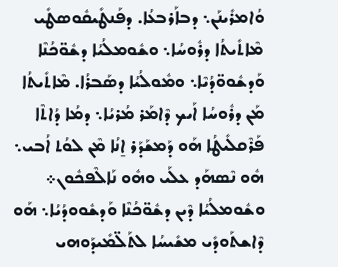ܘܳܐܡܪܺܝܢܰܢ܆ ܕܒܐܰܪܒܥܳܐ. ܕܦܰܢܛܺܝܩܽܘܣܛܺܝ ܡܶܐܬܺܝܬܳܐ ܕܪܽܘܚܳܐ܆ ܘܫܽܘܡܠܳܝܳܐ ܕܫܽܘ̈ܟܳܢܶܐ ܘܰܕܫܽܘܘ̈ܕܳܝܶܐ܆ ܘܡܽܘܠܳܝܳܐ ܕܣܰܒܪܳܐ. ܡܶܐܬܺܝܬܳܐ ܡܰܢ ܕܪܽܘܚܳܐ ܐܰܝܟ ܕܶܐܡܰܪ ܡܳܪܝܳܐ܆ ܕܡܳܐ ܕܳܐܬܶܐ ܦܰܪܶܩܠܺܝܛܳܐ ܗܰܘ ܕܰܡܫܰܕܰܪ ܐ̱ܢܳܐ ܡܶܢ ܠܘܳܬ ܐܳܒܝ܆ ܗܽܘ ܢܶܣܗܰܕ ܥܠܰܝ ܘܗܽܘ ܢܰܐܠܶܦܟܽܘܢ܀ ܘܫܽܘܡܠܳܝܳܐ ܕܶܝܢ ܕܫܽܘ̈ܟܳܢܶܐ ܘܰܕܫܽܘܘܕܳܝܳܐ܆ ܗܰܘ ܕܶܐܫܬܰܘܕܺܝ ܡܫܺܝܚܳܐ ܠܬܰܠ̈ܡܺܝܕܰܘܗܝ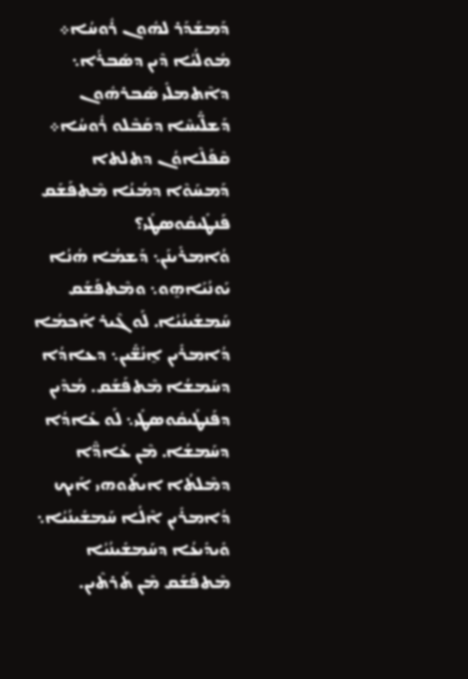ܕܰܡܫܰܕܰܪ ܠܗܽܘܢ ܪܽܘܚܳܐ܀ ܡܽܘܠܳܝܳܐ ܕܶܝܢ ܕܣܰܒܪܳܐ܆ ܕܐܶܬܡܠܺܝ ܣܰܒܪܗܽܘܢ ܕܰܫܠ̈ܺܝܚܶܐ ܕܩܰܒܶܠܘ ܪܽܘܚܳܐ܀
ܩܶܦܰܠܶܐܘܳܢ ܕܬܠܬܐ
ܕܰܡܚܰܘܶܐ ܕܡܳܢܳܐ ܡܶܬܦܰܫܰܩ ܦܰܢܛܺܝܩܽܘܣܛܺܝ؟
ܘܳܐܡܪܺܝܢܰܢ܆ ܕܰܫܡܳܐ ܗܳܢܳܐ ܝܰܘܢܳܝܰܐܗ̱ܘ܆ ܘܡܶܬܦܰܫܰܩ ܚܰܡܫܺܝܢܳܝܳܐ. ܠܰܘ ܓܶܝܪ ܐܰܟܡܳܐ ܕܳܐܡܪܺܝܢ ܐ̱ܢܳܫ̈ܺܝܢ܆ ܕܥܐܕܳܐ ܕܚܰܡܫܳܐ ܡܶܬܦܰܫܰܩ. ܡܳܕܶܝܢ ܕܦܰܢܛܺܝܩܽܘܣܛܺܝ܆ ܠܰܘ ܥܺܐܕܳܐ ܕܚܰܡܫܳܐ. ܡܶܢ ܥܺܐܕ̈ܶܐ ܕܡܶܠܬܳܐ ܐܝܬܰܘܗܝ ܐܰܝܟ ܕܳܐܡܪܺܝܢ ܐܶܠܳܐ ܚܰܡܫܺܝܢܳܝܳܐ܆ ܘܺܝܕܺܝܥܳܐ ܕܚܰܡܫܺܝܢܳܝܳܐ ܡܶܬܦܰܫܰܩ ܡܶܢ ܬܰܪܬܶܝܢ.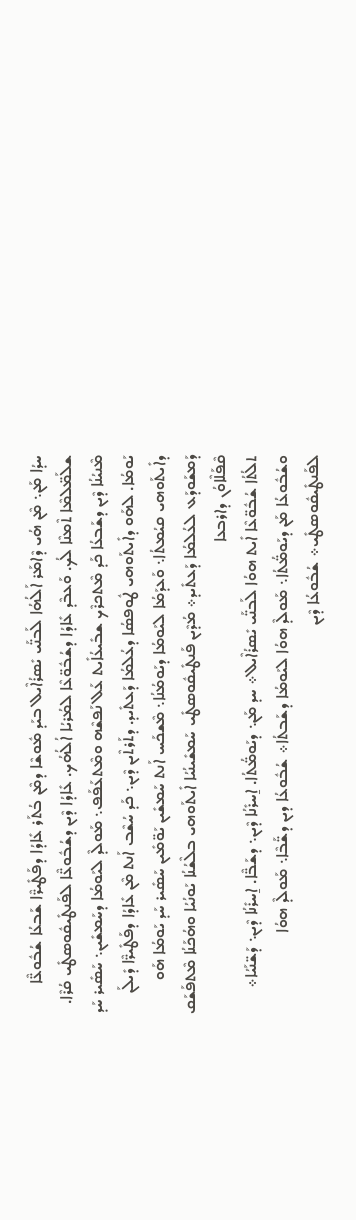ܚܕܳܐ ܡܰܢ܆ ܡܶܢ ܗܳܝ ܕܶܐܡܰܪ ܐܰܠܳܗܳܐ ܠܰܒܢ̈ܰܝ ܝܺܣܪܳܐܶܝܠ ܒܝܰܕ ܡܽܘܫܶܐ ܕܡܶܢ ܒܳܬܰܪ ܥܺܐܕܳܐ ܕܦܰܛܺܝܪ̈ܶܐ ܫܰܒܥܳܐ ܫܳܒܽܘܥ̈ܶܐ ܫܠܰܡ̈ܠܡܶܐ ܬܶܡܢܶܐ ܠܳܟ. ܘܰܥܒܶܕ ܥܺܐܕܳܐ ܕܫܳܒܽܘ̈ܥܶܐ ܠܡܳܪܝܳܐ ܐܳܠܳܗܳܟ. ܥܺܐܕܳܐ ܕܶܝܢ ܕܫܳܒܽܘܥ̈ܶܐ ܠܦܰܢܛܺܝܩܽܘܣܛܺܝ ܩܳܪܶܐ. ܡܶܢܝܳܢܳܐ ܕܶܝܢ ܕܫܰܒܥܳܐ ܟܰܕ ܡܶܬܟܪܶܟ ܫܒܺܝܥܳܐܺܝܬ ܥܰܠ ܢܰܦܫܶܗ ܘܡܶܬܥܰܦܰܦ܆ ܡܰܘܠܶܕ ܠܝܰܘܡܳܐ ܕܚܰܡܫܺܝܢ܆ ܚܰܣܺܝܪ ܚܰܕ ܝܰܘܡܳܐ. ܠܗܰܘ ܕܐܺܝܬܰܘܗܝ ܛܽܘܦܣܳܐ ܕܥܳܠܡܳܐ ܕܰܥܬܺܝܕ. ܕܬܰܪܬܶܝܢ ܕܶܝܢ܆ ܟܰܕ ܚܳܫܶܒ ܐܰܢܬ ܡܶܢ ܥܺܐܕܳܐ ܕܦܰܛܺܝܪ̈ܶܐ ܕܺܝܠܰܢ ܕܐܺܝܬܰܘܗܝ ܩܝܳܡܬܳܐ܆ ܘܰܥܕܰܡܳܐ ܠܝܰܘܡܳܐ ܕܝܰܘܡܳܢܳܐ܆ ܡܶܫܟܰܚ ܐܰܢܬ ܚܰܡܫܺܝܢ ܝܰܘ̈ܡܺܝܢ ܚܰܣܺܝܪ ܚܰܕ ܝܰܘܡܳܐ ܗܰܘ ܕܰܡܫܰܘܕܰܥ ܠܥܳܠܡܳܐ ܕܰܥܬܺܝܕ܀ ܡܳܕܶܝܢ ܦܰܢܛܺܝܩܽܘܣܛܺܝ ܚܰܡܫܺܝܢܳܝܳܐ ܐܺܝܬܰܘܗܝ ܒܠܶܫܳܢܳܐ ܝܰܘܢܳܝܳܐ ܘܗܳܟܰܢܳܐ ܡܶܬܦܰܫܰܩ
ܩܶܦܰܠܶܐܘܳܢ ܕܐܪܒܥܐ
ܬܠܳܬܳܐ ܫܳܒܽܘ̈ܥܶܐ ܐܺܝܬ ܗܘܳܐ ܠܰܒܢ̈ܰܝ ܝܺܣܪܳܐܶܝܠ܀ ܚܕ ܡܰܢ܆ ܕܝܰܘܡ̈ܳܬܳܐ. ܐ̱ܚܪܺܢܳܐ ܕܶܝܢ܆ ܕܫܰܒ̈ܶܐ. ܐ̱ܚܪܺܢܳܐ ܕܶܝܢ܆ ܕܰܫ̈ܢܰܝܳܐ܀ ܘܫܳܒܽܘܥܳܐ ܡܰܢ ܕܝܰܘܡ̈ܳܬܳܐ܆ ܡܰܘܠܶܕ ܗܘܳܐ ܠܝܰܘܡܳܐ ܕܫܰܒܬܳܐ܀ ܫܳܒܽܘܥܳܐ ܕܝܢ ܕܫ̈ܰܒܶܐ܆ ܡܰܘܠܶܕ ܗܘܳܐ ܠܦܰܢܛܺܝܩܽܘܣܛܺܝ܀ ܫܳܒܽܘܥܳܐ ܕܶܝܢ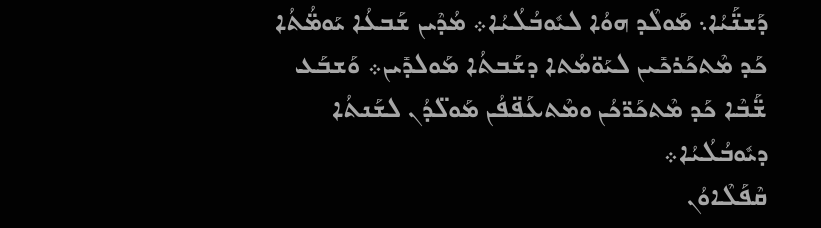ܕܰܫܢ̈ܰܝܳܐ܆ ܡܰܘܠܶܕ ܗܘܳܐ ܠܝܽܘܒܳܠܳܝܳܐ܀ ܡܳܕܶܝܢ ܫܰܒܥܳܐ ܝܰܘܡ̈ܳܬܳܐ ܟܰܕ ܡܶܬܟܰܪܟܺܝܢ ܠܝܰܘ̈ܡܳܬܐ ܕܫܰܒܬܳܐ ܡܰܘܠܕܺܝܢ܀ ܘܰܫܒܰܥ ܫ̈ܰܒܶܐ ܟܰܕ ܡܶܬܟܰܪ̈ܟܳܢ ܘܡܶܬܥܰܦ̈ܦܳܢ ܡܰܘܠ̈ܕܳܢ ܠܫܰܢܬܳܐ ܕܝܽܘܒܳܠܳܝܳܐ܀
ܩܶܦܰܠܶܐܘܳܢ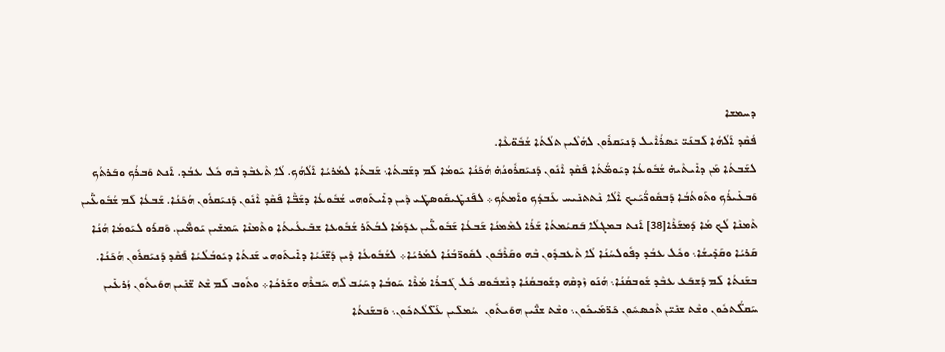ܕܚܡܫܐ
ܦܳܩܶܕ ܐܰܠܳܗܳܐ ܠܰܒܢܰܝ̈ ܝܺܣܪܳܐܶܝܠ ܕܰܢܝܰܩܪܽܘܢ ܠܗܳܠܶܝܢ ܬܠܳܬܳܐ ܫܳܒܽܘ̈ܥܶܐ.
ܠܫܰܒܬܳܐ ܡܰܢ ܕܐܺܝܬܶܝܗ̇ ܫܳܒܽܘܥܳܐ ܕܝܰܘܡ̈ܳܬܳܐ ܦܰܩܶܕ ܐܶܢܽܘܢ ܕܰܢܝܰܩܪܽܘܢܳܗ̇ ܗܳܟܰܢܳܐ ܝܰܘܡܳܐ ܠܰܡ ܕܫܰܒܬܳܐ܆ ܫܰܒܬܳܐ ܠܡܳܪܝܳܐ ܐܰܠܳܗܳܟ. ܠܳܐ ܬܶܥܒܶܕ ܒܶܗ ܟܽܠ ܥܒܳܕ. ܐܰܢܬ ܘܰܒܪܳܟ ܘܒܰܪܬܳܟ ܘܰܒܥܺܝܪܳܟ ܘܬܰܘܬܳܒܳܐ ܕܰܒܩܽܘܪ̈ܳܝܰܝܟ ܐܶܠܳܐ ܢܶܬܬܢܺܝܚ ܥܰܒܕܳܟ ܘܐܰܡܬܳܟ܀ ܠܦܰܢܛܺܝܩܽܘܣܛܺܝ ܕܶܝܢ ܕܐܺܝܬܰܘܗܝ ܫܳܒܽܘܥܳܐ ܕܫܰܒ̈ܶܐ ܦܰܩܶܕ ܐܶܢܽܘܢ ܕܰܢܝܰܩܪܽܘܢ ܗܳܟܰܢܳܐ. ܫܰܒܥܳܐ ܠܰܡ ܫܳܒܽܘܥ̈ܺܝܢ ܬܶܡܢܶܐ ܠܳܟ ܡܳܐ ܕܰܡܫܰܪܶܐ[38] ܐܰܢܬ ܒܡܓܠܳܐ ܒܰܩܝܳܡܬܳܐ ܫܰܪܳܐ ܠܡܶܡܢܳܐ ܫܰܒܥܳܐ ܫܰܒܽܘܥ̈ܺܝܢ ܥܕܰܡܳܐ ܠܒܳܬܰܪ ܫܳܒܽܘܥܐ ܫܒܺܝܥܳܝܬܳܐ ܘܬܶܡܢܶܐ ܚܰܡܫܺܝܢ ܝܰܘܡ̈ܺܝܢ. ܘܰܩܪܰܘ ܠܝܰܘܡܳܐ ܗܳܢܳܐ ܩܰܪܝܳܐ ܘܩܰܕܺܝܫܳܐ܆ ܘܟܽܠ ܥܒܳܕ ܕܦܽܘܠܚܳܢܳܐ ܠܳܐ ܬܶܥܒܕܽܘܢ ܒܶܗ ܘܩܰܪܶܒܽܘܢ ܠܩܽܘܪ̈ܒܳܢܳܐ ܠܡܳܪܝܳܐ܀ ܠܫܳܒܽܘܥܳܐ ܕܶܝܢ ܕܰܫ̈ܢܰܝܳܐ ܕܐܺܝܬܰܘܗܝ ܫܰܢܬܳܐ ܕܝܽܘܒܳܠܳܝܳܐ ܦܰܩܶܕ ܕܰܢܝܰܩܪܽܘܢ ܗܳܟܰܢܳܐ. ܒܫܰܢܬܳܐ ܠܰܡ ܕܰܫܒܰܥ ܥܒܶܕ ܫܽܘܒܩܳܢܳܐ܆ ܗܳܢܰܘ ܙܶܕܩܶܗ ܕܫܽܘܒܩܳܢܳܐ ܕܢܶܫܒܽܘܩ ܟܽܠ ܓܰܒܪܳܐ ܡܳܪܶܐ ܚܰܘܒܳܐ ܕܚܰܝܳܒ ܠܶܗ ܚܰܒܪܶܗ ܘܫܰܪܟܳܐ܀ ܘܬܽܘܒ ܠܰܡ ܫܶܬ ܫ̈ܢܺܝܢ ܗܘܰܝܬܽܘܢ ܙܳܪܥܺܝܢ ܚܰܩܠ̈ܳܬܟܽܘܢ ܘܫܶܬ ܫܢܺܝ̈ܢ ܬܶܟܣܚܽܘܢ ܟܰܪ̈ܡܰܝܟܽܘܢ܆ ܘܫܶܬ ܫܢ̈ܺܝܢ ܗܘܰܝܬܽܘܢ  ܚܳܡܠܺܝܢ ܥܰܠ̈ܠܳܬܟܽܘܢ܆ ܘܰܒܫܰܢܬܳܐ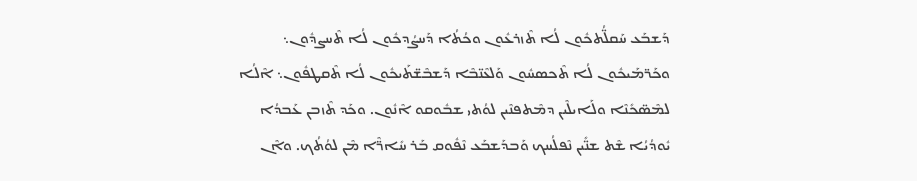ܕܰܫܒܰܥ ܚܰܩܠ̈ܳܬܟܽܘܢ ܠܳܐ ܬܶܙܪܥܽܘܢ ܘܟܳܬܳܐ ܕܰܚܨܳܕܟܽܘܢ ܠܳܐ ܬܶܚܨܕܽܘܢ܆ ܘܟܰܪ̈ܡܰܝܟܽܘܢ ܠܳܐ ܬܶܟܣܚܽܘܢ ܘܰܠܥܶܢ̈ܒܶܐ ܕܰܫܒܶܫ̈ܬܰܝܟܽܘܢ ܠܳܐ ܬܶܩܛܦܽܘܢ܆ ܐܶܠܳܐ ܠܡܶܣ̈ܟܺܢܶܐ ܘܠܰܐܝܠܶܝܢ ܕܡܶܬܦܢܶܝܢ ܠܘܳܬܝ ܫܒܽܘܩܘ ܐܶܢܽܘܢ. ܘܟܰܕ ܬܶܙܒܢ ܥܰܒܕܳܐ ܝܽܘܕܳܝܳܐ ܫܶܬ ܫܢ̈ܺܝܢ ܢܶܦܠܳܚܟ ܘܰܒܕܰܫܒܰܥ ܢܶܦܽܘܩ ܒܰܪ ܚܺܐܪ̈ܶܐ ܡܶܢ ܠܘܳܬܳܟ. ܘܐܶܢ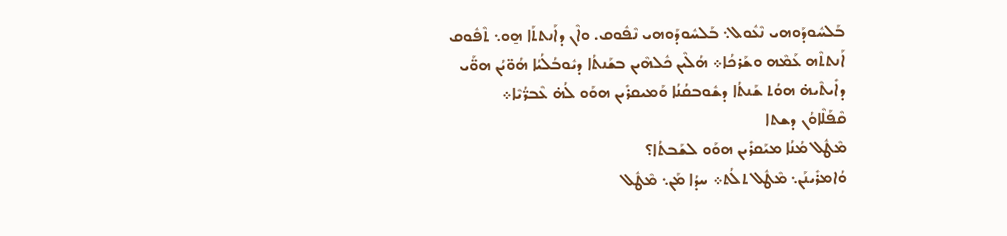ܒܰܠܚܽܘܕܰܘܗܝ ܢܶܥܽܘܠ܆ ܒܰܠܚܽܘܕܰܘܗܝ ܢܶܦܽܘܩ. ܘܐܶܢ ܕܐܰܢܬܬܰܐ ܗ̱ܘ܆ ܬܶܦܽܘܩ ܐܰܢܬܬܶܗ ܥܰܡܶܗ ܘܫܰܪܟܳܐ܀ ܗܳܠܶܝܢ ܟܽܠܗܶܝܢ ܒܫܰܢܬܳܐ ܕܝܽܘܒܳܠܳܝܳܐ ܗܳܘ̈ܝܳܢ ܗܘ̈ܰܝ ܕܐܺܝܬܶܝܗ̇ ܗܘܳܬ ܫܰܢܬܳܐ ܕܫܽܘܒܩܳܢܳܐ ܘܰܡܝܩܪܺܝܢ ܗܘܰܘ ܠܳܗ̇ ܥܶܒܪ̈ܳܝܶܐ܀
ܩܶܦܰܠܶܐܘܳܢ ܕܫܬܐ
ܡܶܛܽܠ ܡܳܢܳܐ ܡܝܰܩܪܺܝܢ ܗܘܰܘ ܠܫܰܒܬܳܐ؟
ܘܳܐܡܪܺܝܢܰܢ܆ ܡܶܛܽܠ ܬܠܳܬ܀ ܚܕܳܐ ܡܰܢ܆ ܡܶܛܽܠ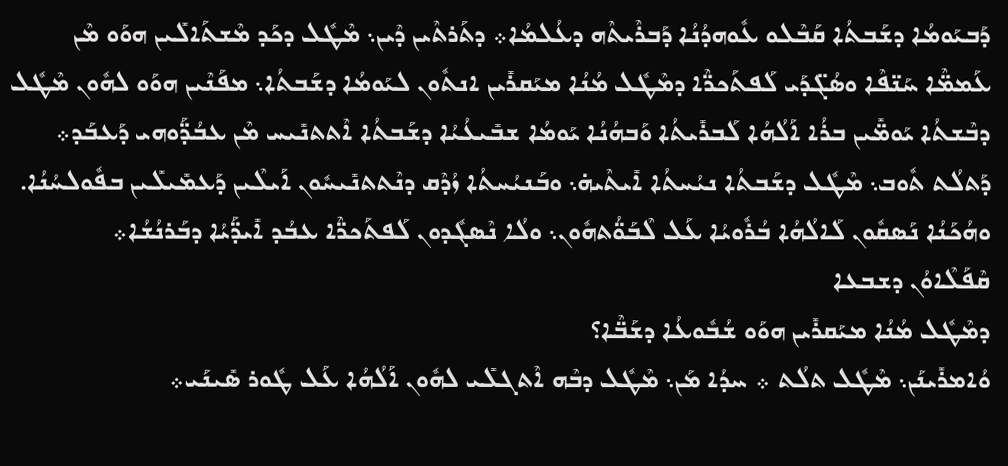ܕܰܒܝܰܘܡܳܐ ܕܫܰܒܬܳܐ ܩܰܒܶܠܘ ܥܽܘܗܕܳܢܳܐ ܕܰܒܪܶܝܬܶܗ ܕܥܳܠܡܳܐ܀ ܕܬܰܪܬܶܝܢ ܕܶܝܢ܆ ܡܶܛܽܠ ܕܟܰܕ ܡܶܫܬܰܐܠܺܝܢ ܗܘܰܘ ܡܶܢ ܥܰܡܡ̈ܶܐ ܚܰܢ̈ܦܶܐ ܘܣܳܓ̈ܕܰܝ ܠܰܦܬܰܟܪ̈ܶܐ ܕܡܶܛܽܠ ܡܳܢܳܐ ܡܝܰܩܪܺܝܢ ܐܢܬܽܘܢ ܠܝܰܘܡܳܐ ܕܫܰܒܬܳܐ܆ ܡܦܰܢܶܝܢ ܗܘܰܘ ܠܗܽܘܢ ܡܶܛܽܠ ܕܒܶܫܬܳܐ ܝܰܘܡ̈ܺܝܢ ܒܪܳܐ ܐܰܠܳܗܳܐ ܠܰܒܪܺܝܬܳܐ ܘܰܒܗܳܢܳܐ ܝܰܘܡܳܐ ܫܒܺܝܥܳܝܳܐ ܕܫܰܒܬܳܐ ܐܶܬܬܢܺܝܚ ܡܶܢ ܥܒܳܕ̈ܰܘܗܝ ܕܰܥܒܰܕ܀ ܕܰܬܠܳܬ ܬܽܘܒ܆ ܡܶܛܽܠ ܕܫܰܒܬܳܐ ܢܝܳܚܬܳܐ ܐܺܝܬܶܝܗ̇܆ ܘܒܰܢܝܳܚܬܳܐ ܙܳܕܶܩ ܕܢܶܬܬܢܺܝܚܽܘܢ ܐܰܝܠܶܝܢ ܕܰܥܡܺܝܠܺܝܢ ܒܦܽܘܠܚܳܢܳܐ. ܘܗܳܟܰܢܳܐ ܢܰܣܩܽܘܢ ܠܰܐܠܳܗܳܐ ܒܳܪܽܘܝܳܐ ܥܰܠ ܠܶܒܰܘ̈ܳܬܗܽܘܢ܆ ܘܠܳܐ ܢܶܣܓܽܕܘܢ ܠܰܦܬܰܟܪ̈ܶܐ ܥܒܳܕ ܐܺܝܕ̈ܰܝܳܐ ܕܒܰܪܢܳܫܳܐ܀
ܩܶܦܰܠܶܐܘܳܢ ܕܫܒܥܐ
ܕܡܶܛܽܠ ܡܳܢܳܐ ܡܝܰܩܪܺܝܢ ܗܘܰܘ ܫܳܒܽܘܥܳܐ ܕܫܰܒ̈ܶܐ؟
ܘܳܐܡܪܺܝܢܰܢ܆ ܡܶܛܽܠ ܬܠܳܬ ܀ ܚܕܳܐ ܡܰܢ܆ ܡܶܛܽܠ ܕܒܶܗ ܐܶܬܓܠܺܝ ܠܗܽܘܢ ܐܰܠܳܗܳܐ ܥܰܠ ܛܽܘܪ ܣܺܝܢܰܝ܀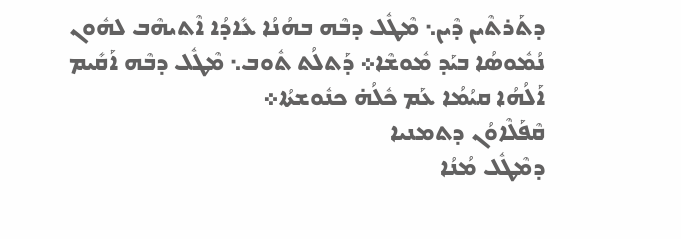ܕܬܰܪܬܶܝܢ ܕܶܝܢ܆ ܡܶܛܽܠ ܕܒܶܗ ܒܗܳܢܳܐ ܥܺܐܕܳܐ ܐܶܬܝܗܶܒ ܠܗܽܘܢ ܢܳܡܽܘܣܳܐ ܒܝܰܕ ܡܽܘܫܶܐ܀ ܕܰܬܠܳܬ ܬܽܘܒ܆ ܡܶܛܽܠ ܕܒܶܗ ܐܰܩܺܝܡ ܐܰܠܳܗܳܐ ܩܝܳܡܳܐ ܥܰܡ ܟܽܠܳܗ̇ ܟܢܽܘܫܬܳܐ܀
ܩܶܦܰܠܶܐܘܳܢ ܕܬܡܢܝܐ
ܕܡܶܛܽܠ ܡܳܢܳܐ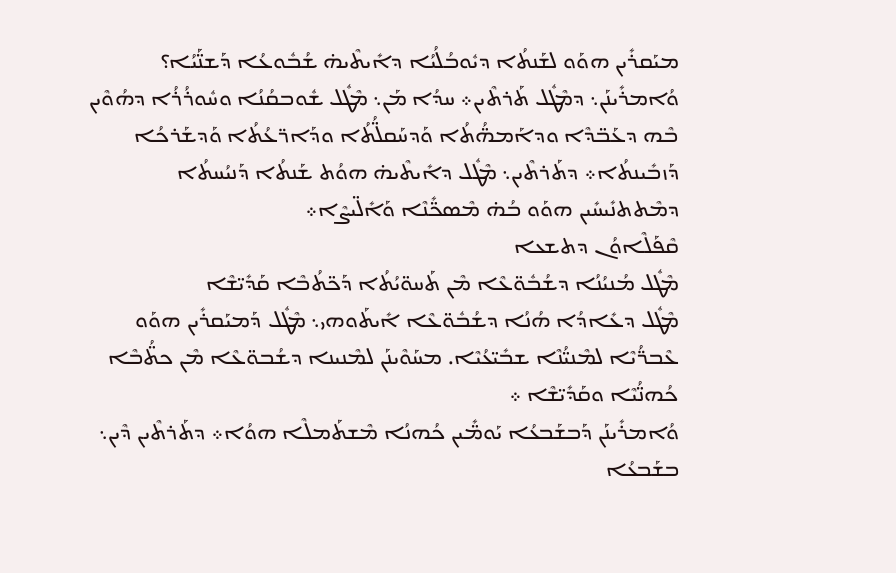ܡܝܰܩܪܺܝܢ ܗܘܰܘ ܠܫܰܢܬܳܐ ܕܝܽܘܒܳܠܳܝܳܐ ܕܐܺܝܬܶܝܗ̇ ܫܳܒܽܘܥܳܐ ܕܰܫܢ̈ܰܝܳܐ؟
ܘܳܐܡܪܺܝܢܰܢ܆ ܕܡܶܛܽܠ ܬܰܪܬܶܝܢ܀ ܚܕܳܐ ܡܰܢ܆ ܡܶܛܽܠ ܫܽܘܒܩܳܢܳܐ ܘܚܽܘܪܳܪܳܐ ܕܗܳܘܶܝܢ ܒܶܗ ܕܥܰܒ̈ܕܶܐ ܘܕܐܰܡܗ̈ܳܬܳܐ ܘܰܕܚܰܩܠ̈ܳܬܳܐ ܘܕܰܐܪ̈ܥܳܬܳܐ ܘܰܕܫܰܪܟܳܐ ܕܰܙܒܺܝܢܬܳܐ܀ ܕܬܰܪܬܶܝܢ܆ ܡܶܛܽܠ ܕܐܺܝܬܶܝܗ̇ ܗܘܳܬ ܫܰܢܬܳܐ ܕܰܢܝܳܚܬܳܐ ܕܡܶܬܬܢܺܝܚܺܝܢ ܗܘܰܘ ܒܳܗ̇ ܡܶܣܟ̈ܺܢܶܐ ܘܰܐܺܠ̈ܝܨܶܐ܀
ܩܶܦܰܠܶܐܘܳܢ ܕܬܫܥܐ
ܡܶܛܽܠ ܡܳܢܝܳܢܳܐ ܕܫܳܒܽܘ̈ܥܶܐ ܡܶܢ ܬܰܚܘ̈ܝܳܬܳܐ ܕܰܟ̈ܬܳܒܶܐ ܩܰܕܺܝ̈ܫܶܐ
ܡܶܛܽܠ ܕܥܺܐܕܳܐ ܗܳܢܳܐ ܕܫܳܒܽܘ̈ܥܶܐ ܐܺܝܬܰܘܗܝ܆ ܡܶܛܽܠ ܕܰܡܝܰܩܪܺܝܢ ܗܘܰܘ ܥܶܒܪ̈ܳܝܶܐ ܠܡܶܢܝ̈ܳܢܶܐ ܫܒܺܝ̈ܥܳܝܶܐ. ܡܚܰܘܶܝܢܰܢ ܠܡܶܢܝܢܐ ܕܫܳܒܘ̈ܥܶܐ ܡܶܢ ܟܬ̈ܳܒܶܐ ܟܳܗܢ̈ܳܝܶܐ ܘܩܰܕܺܝ̈ܫܶܐ ܀
ܘܳܐܡܪܺܝܢܰܢ ܕܰܒܫܰܒܥܳܐ ܝܰܘܡ̈ܺܝܢ ܟܳܗܢܳܐ ܡܶܫܬܰܡܠܶܐ ܗܘܳܐ܀ ܕܬܰܪܬܶܝܢ ܕܶܝܢ܆ ܒܫܰܒܥܳܐ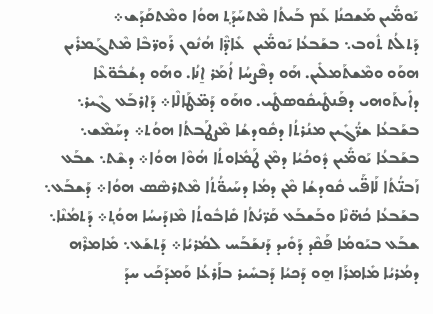ܝܰܘܡ̈ܺܝܢ ܡܰܫܟܢܳܐ ܥܰܡ ܒܰܝܬܳܐ ܡܶܬܚܰܕܰܬ̥ ܗܘܳܐ ܘܡܶܬܩܰܕܰܫ܀
ܕܰܬܠܳܬ ܬܽܘܒ܆ ܒܫܰܒܥܳܐ ܝܰܘܡ̈ܺܝܢ  ܥܺܐܕ̈ܶܐ ܗܳܢܽܘܢ ܪܰܘܪ̈ܒܶܐ ܡܶܬܓܰܡܪܺܝܢ ܗܘܰܘ ܘܡܶܫܬܰܡܠܺܝܢ. ܗܰܘ ܕܦܶܨܚܳܐ ܐܳܡܰܪ ܐ̱ܢܳܐ. ܘܗܰܘ ܕܫܳܒܽܘ̈ܥܶܐ ܕܐܺܝܬܰܘܗܝ ܕܦܰܢܛܺܝܩܽܘܣܛܺܝ. ܘܗܰܘ ܕܰܡ̈ܛܰܐܠܶܐ܀ ܕܰܐܪܒܰܥ ܓܶܝܪ܆ ܒܫܰܒܥܳܐ ܫܪ̈ܳܓܺܝܢ ܡܢܳܪܬܳܐ ܕܩܽܘܕܫܳܐ ܡܶܨܛܰܒܬܳܐ ܗܘܳܬ܀ ܕܚܰܡܶܫ܆ ܒܫܰܒܥܳܐ ܝܰܘܡ̈ܺܝܢ ܕܽܘܟܳܝܳܐ ܕܡܶܢ ܛܰܡܽܐܘܬܳܐ ܗܳܘܶܐ ܗܘܳܐ܀ ܕܫܶܬ܆ ܫܒܰܥ ܙܰܒܢ̈ܳܬܳܐ ܠܰܐܦ̈ܰܝ ܩܽܘܕܫܳܐ ܡܶܢ ܕܡܳܐ ܕܚܰܝܘ̈ܳܬܳܐ ܡܶܬܪܣܶܣ ܗܘܳܐ܀ ܕܰܫܒܰܥ܆ ܒܫܰܒܥܳܐ ܟܳܗ̈ܢܶܐ ܘܒܰܫܒܰܥ ܩܰܪ̈ܢܳܬܳܐ ܩܺܐܒܽܘܬܳܐ ܡܶܙܕܰܝܚܳܐ ܗܘܳܬ̥܀ ܕܰܬܡܳܢܶܐ܆  ܫܒܰܥ ܒܝܰܘܡܳܐ ܦܰܩܶܕ ܕܰܘܺܝܕ ܕܰܢܫܰܒܰܚ ܠܡܳܪܝܳܐ܀ ܕܰܬܫܰܥ܆ ܡܺܐܡܪܶܗ ܕܡܳܪܝܳܐ ܡܺܐܡܪܰܐ ܗ̱ܘ ܕܰܟܝܳܐ ܕܰܒܚܺܝܪ ܒܐܰܪܥܳܐ ܘܰܡܕܰܟܰܝ ܚܕܰ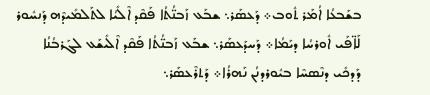ܒܫܰܒܥܳܐ ܐܳܡܰܪ ܬܽܘܒ܀ ܕܰܥܣܰܪ܆ ܫܒܰܥ ܙܰܒܢ̈ܳܬܳܐ ܦܰܩܶܕ ܐܶܠܺܝܳܐ ܠܬܰܠܡܺܝܕܶܗ ܕܰܢܚܽܘܪ ܠܰܐ̈ܦܰܝ ܐܽܘܪܚܳܐ ܕܝܰܡܳܐ܀ ܕܰܚܕܰܥܣܰܪ܆ ܫܒܰܥ ܙܰܒܢ̈ܳܬܳܐ ܦܰܩܶܕ ܐܶܠܺܝܫܰܥ ܠܓܰܪܒܳܢܳܐ ܕܰܕܟܺܝ ܕܢܶܣܚܶܐ ܒܝܽܘܪܕܢܳܢ ܢܰܗܪܳܐ܀ ܕܰܬܪܶܥܣܰܪ܆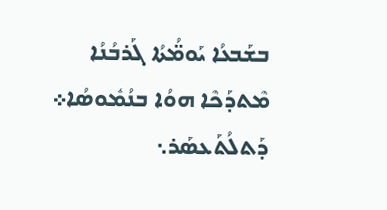ܒܫܰܒܥܳܐ ܝܰܘܡ̈ܳܬܳܐ ܓܰܪܒܳܢܳܐ ܡܶܬܕܰܟܶܐ ܗܘܳܐ ܒܢܳܡܽܘܣܳܐ܀ ܕܰܬܠܳܬܰܥܣܰܪ܆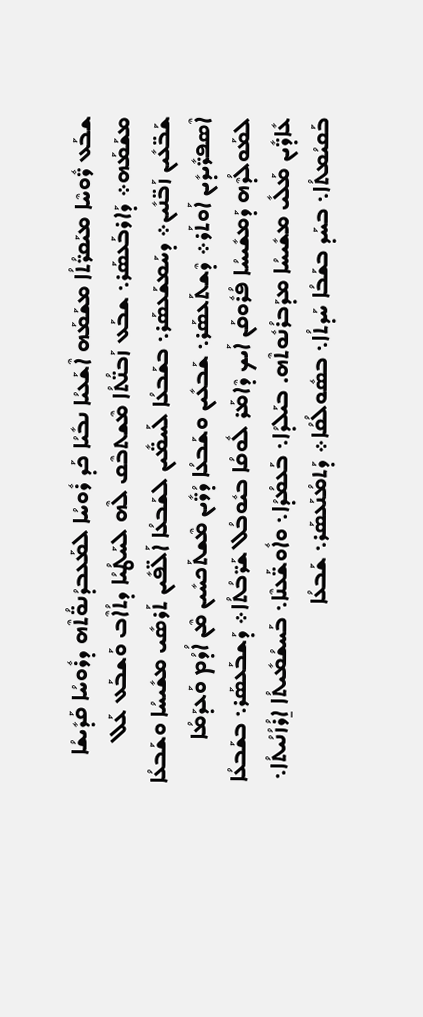ܫܒܰܥ ܪ̈ܽܘܚܶܐ ܡܝܰܩܪ̈ܳܬܳܐ ܡܫܰܡܰܗ ܐܶܫܰܥܝܳܐ ܢܒܺܝܳܐ ܟܰܕ ܪܽܘܚܳܐ ܠܡܰܥܒܕܳܢܘ̈ܳܬܶܗ ܕܪܽܘܚܳܐ ܩܰܕܺܝܫܳܐ ܡܫܰܡܰܗ܀ ܕܰܐܪܒܰܥܣܰܪ܆ ܫܒܰܥ ܙܰܒܢ̈ܳܬܳܐ ܡܶܫܬܒܶܩ ܠܶܗ ܠܚܰܛܳܝܳܐ ܕܬܳܐܶܒ ܘܰܫܒܰܥ ܥܰܠ ܫܰܒ̈ܥܺܝܢ ܙܰܒ̈ܢܺܝܢ܀ ܕܚܰܡܫܰܥܣܰܪ܆ ܒܫܰܒܥܳܐ ܠܰܚܡ̈ܺܝܢ ܠܫܰܒܥܳܐ ܐܰܠ̈ܦܺܝܢ ܬܰܪܣܺܝ ܡܫܺܝܚܳܐ ܘܫܰܒܥܳܐ ܐܶܣܦܪ̈ܺܝܕܺܝܢ ܐܰܘܬܰܪ܀ ܕܶܫܬܰܥܣܰܪ܆ ܫܰܒܥܺܝܢ ܘܫܰܒܥܳܐ ܕܳܪ̈ܺܝܢ ܡܶܫܬܰܟܚܺܝܢ ܡܶܢ ܐܳܕܳܡ ܘܰܥܕܰܡܳܐ ܠܡܰܘܠܳܕܶܗ ܕܰܡܫܺܝܚܳܐ ܦܳܪܽܘܩܰܢ ܐܰܝܟ ܕܶܐܡܰܪ ܠܽܘܩܳܐ ܒܝܽܘܒܳܠ ܫܰܪ̈ܒܳܬܳܐ܀ ܕܰܫܒܰܥܣܰܪ܆ ܒܫܰܒܥܳܐ ܥܺܐܕ̈ܺܝܢ ܡܰܠܺܝ ܡܫܺܝܚܳܐ ܡܕܰܒܪܳܢܽܘܬܶܗ. ܒܝܰܠܕܳܐ܆ ܒܰܥܡܳܕܳܐ܆ ܘܐܽܘܫ̈ܰܥܢܶܐ܆ ܒܰܚܫܳܡܺܝܬܳܐ ܐ̱ܪܳܙܳܢܳܝܬܳܐ܆ ܒܰܩܝܳܡܬܳܐ܆ ܒܚܰܕ ܒܫܰܒܳܐ ܚܰܕܬܳܐ܆ ܒܣܽܘܠܳܩܳܐ܀ ܕܰܬܡܳܢܰܥܣܰܪ܆ ܫܰܒܥܳܐ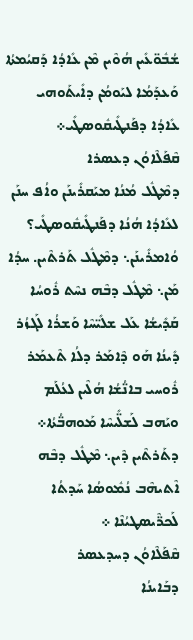ܫܳܒܽܘ̈ܥܺܝܢ ܗܳܘܶܝܢ ܡܶܢ ܥܺܐܕܳܐ ܕܰܩܝܳܡܬܳܐ ܘܰܥܕܰܡܳܐ ܠܝܰܘܡܳܢ ܕܐܺܝܬܰܘܗܝ ܥܺܐܕܳܐ ܕܦܰܢܛܺܝܩܽܘܣܛܺܝ܀
ܩܶܦܰܠܶܐܘܳܢ ܕܥܣܪܐ
ܕܡܶܛܽܠ ܡܳܢܳܐ ܡܝܰܩܪܺܝܢܰܢ ܘܐܳܦ ܚܢܰܢ ܠܥܺܐܕܳܐ ܗܳܢܳܐ ܕܦܰܢܛܺܝܩܽܘܣܛܺܝ؟
ܘܳܐܡܪܺܝܢܰܢ܆ ܕܡܶܛܽܠ ܬܰܪܬܶܝܢ. ܚܕܳܐ ܡܰܢ܆ ܡܶܛܽܠ ܕܒܶܗ ܢܚܶܬ ܪܽܘܚܳܐ ܩܰܕܺܝܫܳܐ ܥܰܠ ܫܠܺܝ̈ܚܶܐ ܘܰܫܪܳܐ ܠܰܓܙܳܪ ܕܺܝܢܳܐ ܗܰܘ ܕܶܐܡܰܪ ܕܠܳܐ ܬܶܥܡܰܪ ܪܽܘܚܝ ܒܐܢ̈ܳܫܳܐ ܗܳܠܶܝܢ ܠܥܳܠܰܡ ܘܝܰܗܒ ܠܰܫܠ̈ܺܝܚܶܐ ܡܰܘܗܒ̈ܳܬܳܐ܀ ܕܬܰܪܬܶܝܢ ܕܶܝܢ܆ ܡܶܛܽܠ ܕܒܶܗ ܐܶܬܝܗܶܒ ܢܳܡܽܘܣܳܐ ܚܰܕܬܳܐ ܠܰܟܪ̈ܶܝܣܛܝܳܢܶܐ ܀
ܩܶܦܰܠܶܐܘܳܢ ܕܚܕܥܣܪ
ܕܒܰܐܝܢܳܐ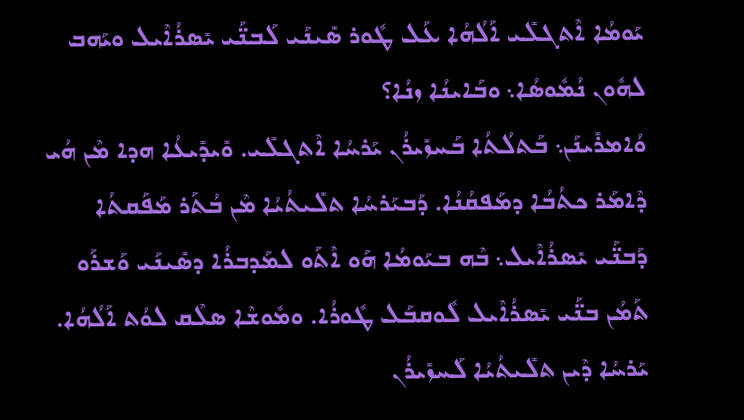ܝܰܘܡܳܐ ܐܶܬܓܠܺܝ ܐܰܠܳܗܳܐ ܥܰܠ ܛܽܘܪ ܣܺܝܢܰܝ ܠܰܒܢ̈ܰܝ ܝܺܣܪܳܐܶܝܠ ܘܝܰܗܒ ܠܗܽܘܢ ܢܳܡܽܘܣܳܐ܆ ܘܒܰܐܝܢܳܐ ܙܢܳܐ؟
ܘܳܐܡܪܺܝܢܰܢ܆ ܒܰܬܠܳܬܳܐ ܒܰܚܙܺܝܪܳܢ ܝܰܪܚܳܐ ܐܶܬܓܠܺܝ. ܘܺܝܕܺܝܥܳܐ ܗܕܐ ܡܶܢ ܗܳܝ ܕܶܐܡܰܪ ܟܬܳܒܳܐ ܕܡܰܦܩܳܢܳܐ. ܕܰܒܝܰܪܚܳܐ ܬܠܺܝܬܳܝܳܐ ܡܶܢ ܒܳܬܰܪ ܡܰܦܰܩܬܳܐ ܕܰܒܢ̈ܰܝ ܝܺܣܪܳܐܶܝܠ܆ ܒܶܗ ܒܝܰܘܡܳܐ ܗܰܘ ܐܶܬܰܘ ܠܡܰܕܒܪܳܐ ܕܣܺܝܢܰܝ ܘܰܫܪܰܘ ܬܰܡܳܢ ܒܢ̈ܰܝ ܝܺܣܪܳܐܶܝܠ ܠܽܘܩܒܰܠ ܛܽܘܪܳܐ. ܘܡܽܘܫܶܐ ܣܠܶܩ ܠܘܳܬ ܐܰܠܳܗܳܐ. ܝܰܪܚܳܐ ܕܶܝܢ ܬܠܺܝܬܳܝܳܐ ܠܰܚܙܺܝܪܳܢ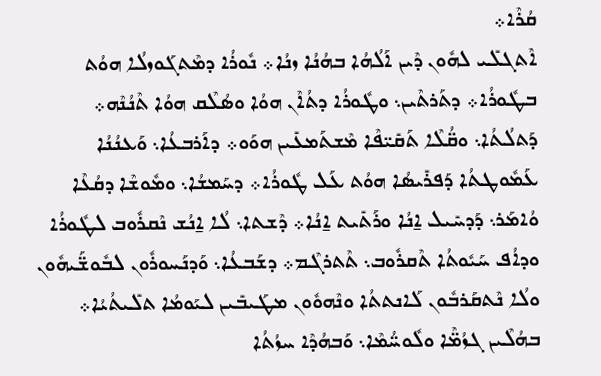ܩܳܪܶܐ܀
ܐܶܬܓܠܺܝ ܠܗܽܘܢ ܕܶܝܢ ܐܰܠܳܗܳܐ ܒܗܳܢܳܐ ܙܢܳܐ܀ ܢܽܘܪܳܐ ܕܡܶܬܓܰܘܙܠܳܐ ܗܘܳܬ ܒܛܽܘܪܳܐ܀ ܕܬܰܪܬܶܝܢ܆ ܘܛܽܘܪܳܐ ܕܬܳܐܶܢ ܗܘܳܐ ܘܣܳܠܶܩ ܗܘܳܐ ܬܶܢܳܢܶܗ܀ ܕܰܬܠܳܬܳܐ܆ ܘܩ̈ܳܠܶܐ ܬܰܩܺܝ̈ܦܶܐ ܡܶܫܬܰܡܥܺܝܢ ܗܘܰܘ܀ ܕܐܰܪܒܥܳܐ܆ ܘܰܥܢܳܢܳܐ ܥܰܡܽܘܛܬܳܐ ܕܰܦܪܺܝܣܳܐ ܗܘܳܬ ܥܰܠ ܛܽܘܪܳܐ܀ ܕܚܰܡܫܳܐ܆ ܘܡܽܘܫܶܐ ܕܩܳܥܶܐ ܘܳܐܡܰܪ܆ ܕܰܕܚܺܝܠ ܐ̱ܢܳܐ ܘܪܰܬܺܝܬ ܐ̱ܢܳܐ܀ ܕܶܫܬܐ܆ ܠܳܐ ܐ̱ܢܳܫ ܢܶܩܪܽܘܒ ܠܛܽܘܪܳܐ ܘܕܐܳܦ ܚܰܝܽܘܬܳܐ ܬܶܩܪܽܘܒ܆ ܬܶܬܪܓܶܡ܀ ܕܫܰܒܥܳܐ܆ ܘܰܕܢܰܚܘܪܽܘܢ ܠܒܽܘܫ̈ܰܝܗܽܘܢ ܘܠܳܐ ܢܶܬܩܰܪܒܽܘܢ ܠܰܐܢܬܬܳܐ ܘܢܶܗܘܽܘܢ ܡܛܰܝܒܺܝܢ ܠܝܰܘܡܳܐ ܬܠܺܝܬܳܝܳܐ܀
ܒܗܳܠܶܝܢ ܓܙܳܡ̈ܶܐ ܘܠܽܘܚ̈ܳܡܶܐ܆ ܘܰܒܗܳܕܶܐ ܚܙܳܬܳܐ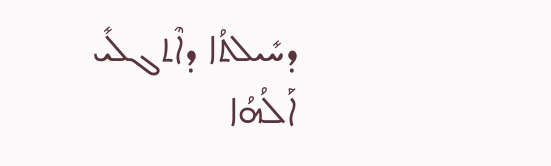ܕܚܺܝܠܬܳܐ ܕܐܶܬܓܠܺܝ ܐܰܠܳܗܳܐ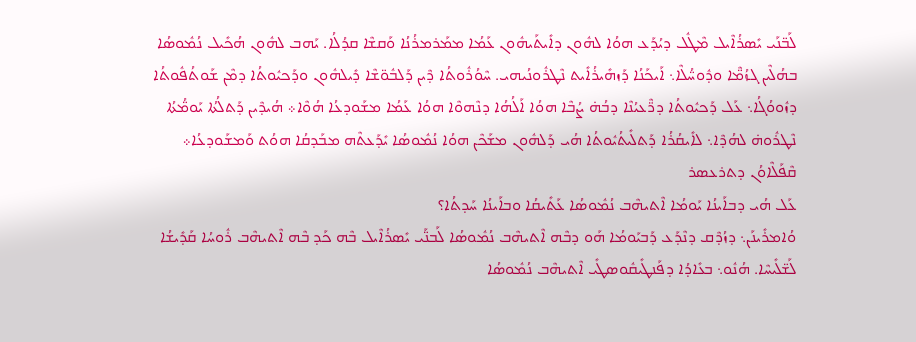ܠܰܒ̈ܢܰܝ ܝܺܣܪܳܐܶܝܠ ܡܶܛܽܠ ܕܝܳܕܰܥ ܗܘܳܐ ܠܗܽܘܢ ܕܐܺܝܬܰܝܗܽܘܢ ܥܰܡܳܐ ܡܡܰܪܡܪܳܢܳܐ ܘܰܩܫܶܐ ܩܕܳܠܳܐ. ܝܰܗܒ ܠܗܽܘܢ ܗܳܟܺܝܠ ܢܳܡܽܘܣܳܐ ܒܗܳܠܶܝܢ ܓܙܳܡ̈ܶܐ ܘܕܽܘܚ̈ܳܠܶܐ܆ ܐܰܝܟܰܢܳܐ ܕܰܙܗܺܝܪܳܐܺܝܬ ܢܶܛܪܽܘܢܳܝܗܝ. ܚܶܘܳܪܽܘܬܳܐ ܕܶܝܢ ܕܰܠܒܽܘ̈ܫܶܐ ܕܺܝܠܗܽܘܢ ܘܕܰܟܝܽܘܬܳܐ ܕܡܶܢ ܫܰܘܬܳܦܽܘܬܳܐ ܕܙܽܘܘܳܓܳܐ܆ ܥܰܠ ܕܰܟܝܽܘܬܳܐ ܕܪ̈ܶܥܝܳܢܶܐ ܕܒܳܗ̇ ܨܳܒܶܐ ܗܘܳܐ ܐܰܠܳܗܳܐ ܕܢܶܗܘܶܐ ܗܘܳܐ ܥܰܡܳܐ ܡܫܰܘܕܥܳܐ ܗܳܘܶܐ܀ ܗܳܝܕܶܝܢ ܕܰܬܠܳܬܳܐ ܝܰܘܡ̈ܳܬܳܐ ܢܶܛܪܽܘܗ̇ ܠܗܳܕܶܐ܆ ܠܐܺܝܩܳܪܳܐ ܕܰܬܠܺܝܬܳܝܽܘܬܳܐ ܗܳܝ ܕܰܠܗܽܘܢ ܡܫܰܟܶܢ ܗܘܳܐ ܢܳܡܽܘܣܳܐ ܝܺܕܰܥܬܶܗ ܡܒܰܕܩܳܐ ܗܘܳܬ ܘܰܡܫܰܘܕܥܳܐ܀
ܩܶܦܰܠܶܐܘܳܢ ܕܬܪܥܣܪ
ܥܰܠ ܗܳܝ ܕܒܐܰܝܢܳܐ ܝܰܘܡܳܐ ܐܶܬܝܗܶܒ ܢܳܡܽܘܣܳܐ ܥܰܬܺܝܩܳܐ ܘܒܐܰܝܢܳܐ ܚܰܕܬܳܐ؟
ܘܳܐܡܪܺܝܢܰܢ܆ ܕܙܳܕܶܩ ܕܢܶܕܰܥ ܕܰܒܝܰܘܡܳܐ ܗܰܘ ܕܒܶܗ ܐܶܬܝܗܶܒ ܢܳܡܽܘܣܳܐ ܠܰܒܢ̈ܰܝ ܝܺܣܪܳܐܶܝܠ ܒܶܗ ܟܰܕ ܒܶܗ ܐܶܬܝܗܶܒ ܪܽܘܚܳܐ ܩܰܕܺܝܫܳܐ ܠܰܫ̈ܠܺܝܚܶܐ. ܗܳܢܽܘ܆ ܒܥܺܐܕܳܐ ܕܦܰܢܛܺܝܩܽܘܣܛܺܝ ܐܶܬܝܗܶܒ ܢܳܡܽܘܣܳܐ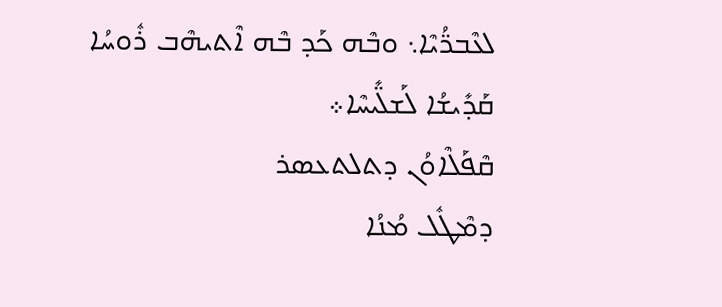ܠܥܶܒܪ̈ܳܝܶܐ܆ ܘܒܶܗ ܟܰܕ ܒܶܗ ܐܶܬܝܗܶܒ ܪܽܘܚܳܐ ܩܰܕܺܝܫܳܐ ܠܰܫܠ̈ܺܝܚܶܐ܀
ܩܶܦܰܠܶܐܘܳܢ ܕܬܠܬܥܣܪ
ܕܡܶܛܽܠ ܡܳܢܳܐ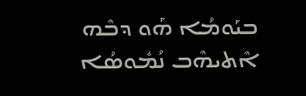ܒܝܰܘܡܳܐ ܗܰܘ ܕܒܶܗ ܐܶܬܝܗܶܒ ܢܳܡܽܘܣܳܐ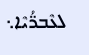ܠܥܶܒܪ̈ܳܝܶܐ܆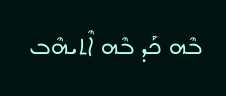ܒܶܗ ܟܰܕ ܒܶܗ ܐܶܬܝܗܶܒ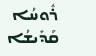ܪܽܘܚܳܐ ܩܰܕܺܝܫܳܐ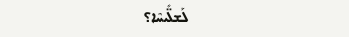ܠܰܫܠ̈ܺܝܚܶܐ؟